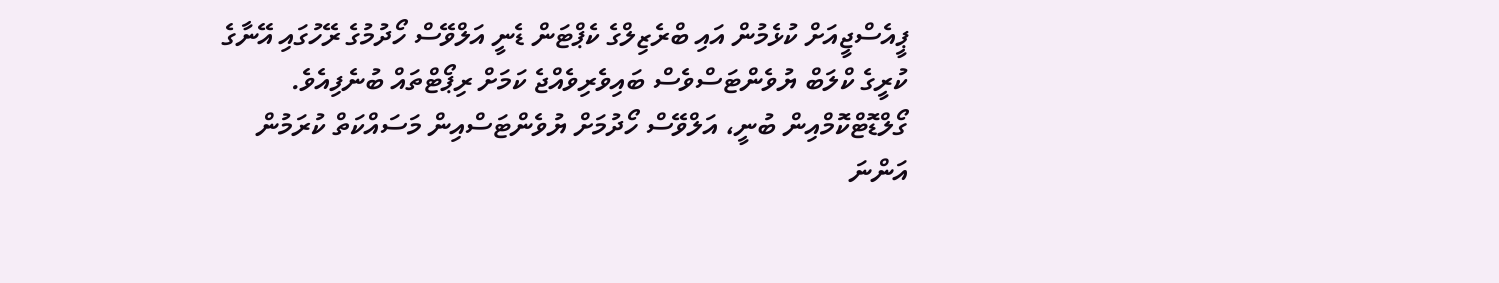ޕީއެސްޖީއަށް ކުޅެމުން އައި ބްރެޒިލްގެ ކެޕްޓަން ޑެނީ އަލްވޭސް ހޯދުމުގެ ރޭހުގައި އޭނާގެ ކުރީގެ ކްލަބް ޔުވެންޓަސްވެސް ބައިވެރިވެއްޖެ ކަމަށް ރިޕޯޓްތައް ބުނެފިއެވެ.
ގޯލްޑޮޓްކޮމްއިން ބުނީ، އަލްވޭސް ހޯދުމަށް ޔުވެންޓަސްއިން މަސައްކަތް ކުރަމުން އަންނަ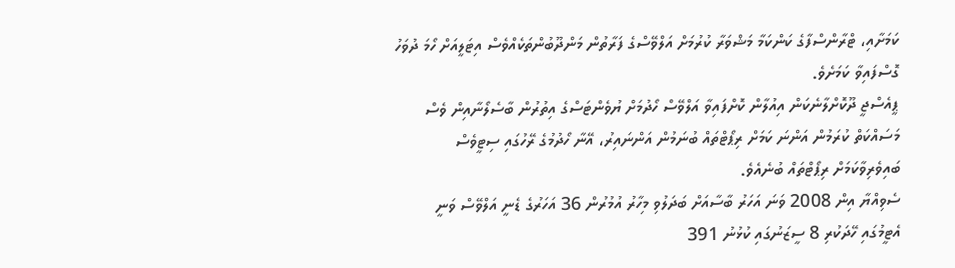ކަމަށާއި، ޓްރާންސްފާގެ ކަންކަމާ މަޝްވަރާ ކުރުމަށް އަލްވޭސްގެ ފަރާތުން މަންދޫބުންތަކެއްވެސް އިޓަލީއަށް ހޯމަ ދުވަހު ގޮސްފައިވާ ކަމަށެވެ.
ޕީއެސްޖީ ދޫކޮށްލާނެކަން އިއުލާން ކޮށްފައިވާ އަލްވޭސް ހޯދުމަށް ޔުވެންޓަސްގެ އިތުރުން ބާސެލޯނާއިން ވެސް މަސައްކަތް ކުރަމުން އަންނަ ކަމަށް ރިޕޯޓްތައް ބުނަމުން އަންނައިރު، އޭނާ ހޯދުމުގެ ރޭހުގައި ސިޓީވެސް ބައިވެރިވާކަމަށް ރިޕޯޓްތައް ބުނެއެވެ.
ސެވިއްޔާ އިން 2008 ވަނަ އަހަރު ބާސާއަށް ބަދަލުވި މިހާރު އުމުރުން 36 އަހަރުގެ ޑެނީ އަލްވޭސް ވަނީ އެޓީމުގައި ހޭދަކުރި 8 ސީޒަނުގައި ކުޅުނު 391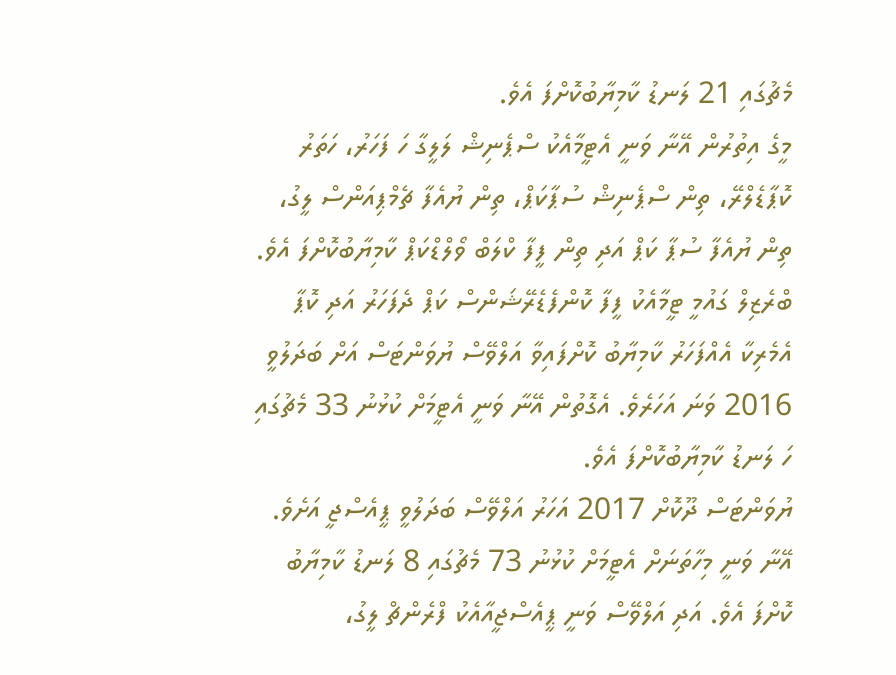މެޗުގައި 21 ލަނޑު ކާމިޔާބުކޮށްފަ އެވެ.
މީގެ އިތުރުން އޭނާ ވަނީ އެޓީމާއެކު ސްޕެނިޝް ލަލީގާ ހަ ފަހަރު، ހަތަރު ކޮޕާޑެލްރޭ، ތިން ސްޕެނިޝް ސުޕާކަޕް، ތިން ޔުއެފާ ޗެމްޕިއަންސް ލީގު، ތިން ޔުއެފާ ސުޕާ ކަޕް އަދި ތިން ފީފާ ކްލަބް ވޯލްޑްކަޕް ކާމިޔާބުކޮށްފަ އެވެ.
ބްރެޒިލް ގައުމީ ޓީމާއެކު ފީފާ ކޮންފެޑެރޭޝަންސް ކަޕް ދެފަހަރު އަދި ކޮޕާ އެމެރިކާ އެއްފަހަރު ކާމިޔާބު ކޮށްފައިވާ އަލްވޭސް ޔުވަންޓަސް އަށް ބަދަލުވީ 2016 ވަނަ އަހަރެވެ. އެގޮތުން އޭނާ ވަނީ އެޓީމަށް ކުޅުނު 33 މެޗުގައި ހަ ލަނޑު ކާމިޔާބުކޮށްފަ އެވެ.
ޔުވަންޓަސް ދޫކޮށް 2017 އަހަރު އަލްވޭސް ބަދަލުވީ ޕީއެސްޖީ އަށެވެ. އޭނާ ވަނީ މިހާތަނަށް އެޓީމަށް ކުޅުނު 73 މެޗުގައި 8 ލަނޑު ކާމިޔާބު ކޮށްފަ އެވެ. އަދި އަލްވޭސް ވަނީ ޕީއެސްޖީއާއެކު ފްރެންޗް ލީގު،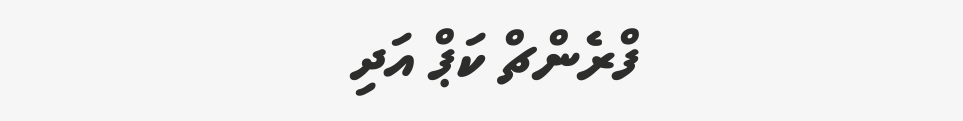ފްރެންޗް ކަޕް އަދި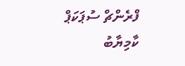ފްރެންޗް ސުޕަކަޕް ކާމިޔާބު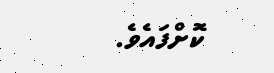ކޮށްފައެވެ.